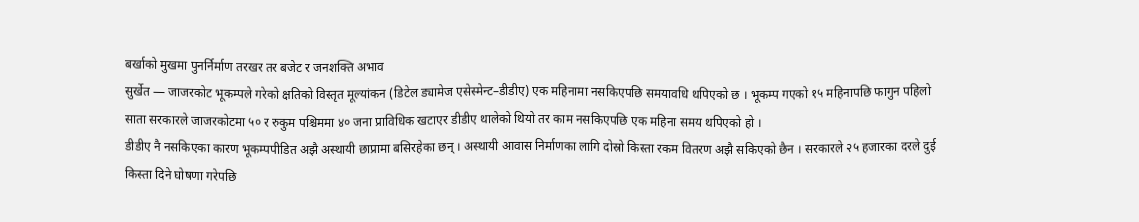बर्खाको मुखमा पुनर्निर्माण तरखर तर बजेट र जनशक्ति अभाव
सुर्खेत — जाजरकोट भूकम्पले गरेको क्षतिको विस्तृत मूल्यांकन (डिटेल ड्यामेज एसेस्मेन्ट–डीडीए) एक महिनामा नसकिएपछि समयावधि थपिएको छ । भूकम्प गएको १५ महिनापछि फागुन पहिलो साता सरकारले जाजरकोटमा ५० र रुकुम पश्चिममा ४० जना प्राविधिक खटाएर डीडीए थालेको थियो तर काम नसकिएपछि एक महिना समय थपिएको हो ।
डीडीए नै नसकिएका कारण भूकम्पपीडित अझै अस्थायी छाप्रामा बसिरहेका छन् । अस्थायी आवास निर्माणका लागि दोस्रो किस्ता रकम वितरण अझै सकिएको छैन । सरकारले २५ हजारका दरले दुई किस्ता दिने घोषणा गरेपछि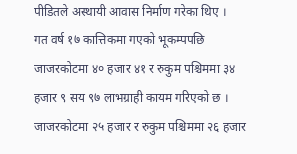पीडितले अस्थायी आवास निर्माण गरेका थिए ।
गत वर्ष १७ कात्तिकमा गएको भूकम्पपछि जाजरकोटमा ४० हजार ४१ र रुकुम पश्चिममा ३४ हजार ९ सय ९७ लाभग्राही कायम गरिएको छ । जाजरकोटमा २५ हजार र रुकुम पश्चिममा २६ हजार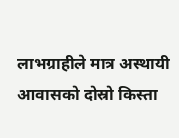लाभग्राहीले मात्र अस्थायी आवासको दोस्रो किस्ता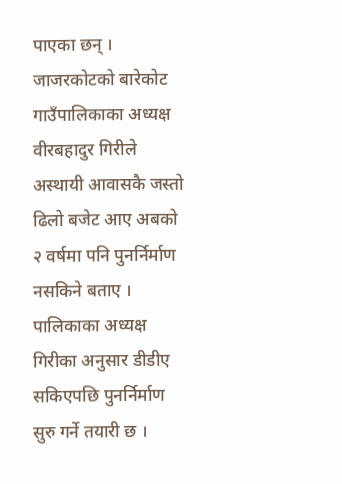पाएका छन् । जाजरकोटको बारेकोट गाउँपालिकाका अध्यक्ष वीरबहादुर गिरीले अस्थायी आवासकै जस्तो ढिलो बजेट आए अबको २ वर्षमा पनि पुनर्निर्माण नसकिने बताए ।
पालिकाका अध्यक्ष गिरीका अनुसार डीडीए सकिएपछि पुनर्निर्माण सुरु गर्ने तयारी छ ।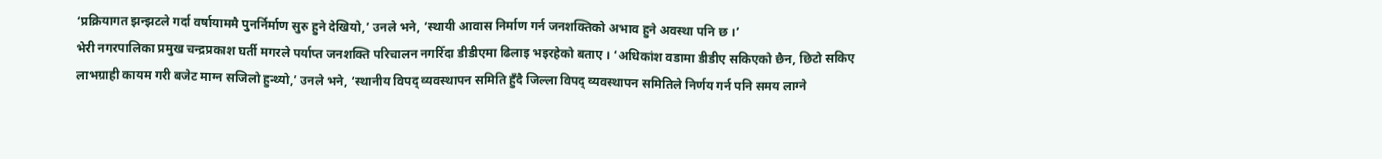‘प्रक्रियागत झन्झटले गर्दा वर्षायाममै पुनर्निर्माण सुरु हुने देखियो,’ उनले भने, ‘स्थायी आवास निर्माण गर्न जनशक्तिको अभाव हुने अवस्था पनि छ ।’
भेरी नगरपालिका प्रमुख चन्द्रप्रकाश घर्ती मगरले पर्याप्त जनशक्ति परिचालन नगरिँदा डीडीएमा ढिलाइ भइरहेको बताए । ‘अधिकांश वडामा डीडीए सकिएको छैन, छिटो सकिए लाभग्राही कायम गरी बजेट माग्न सजिलो हुन्थ्यो,’ उनले भने, ‘स्थानीय विपद् व्यवस्थापन समिति हुँदै जिल्ला विपद् व्यवस्थापन समितिले निर्णय गर्न पनि समय लाग्ने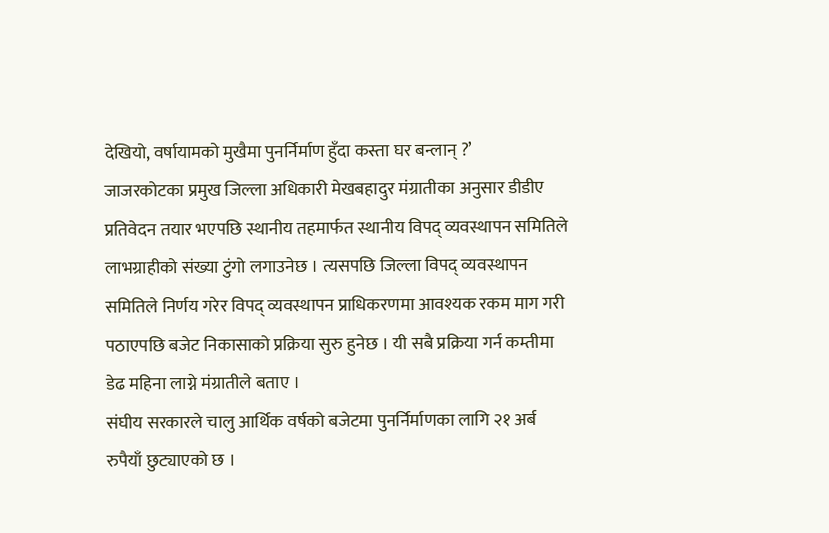देखियो, वर्षायामको मुखैमा पुनर्निर्माण हुँदा कस्ता घर बन्लान् ?’
जाजरकोटका प्रमुख जिल्ला अधिकारी मेखबहादुर मंग्रातीका अनुसार डीडीए प्रतिवेदन तयार भएपछि स्थानीय तहमार्फत स्थानीय विपद् व्यवस्थापन समितिले लाभग्राहीको संख्या टुंगो लगाउनेछ । त्यसपछि जिल्ला विपद् व्यवस्थापन समितिले निर्णय गरेर विपद् व्यवस्थापन प्राधिकरणमा आवश्यक रकम माग गरी पठाएपछि बजेट निकासाको प्रक्रिया सुरु हुनेछ । यी सबै प्रक्रिया गर्न कम्तीमा डेढ महिना लाग्ने मंग्रातीले बताए ।
संघीय सरकारले चालु आर्थिक वर्षको बजेटमा पुनर्निर्माणका लागि २१ अर्ब रुपैयाँ छुट्याएको छ ।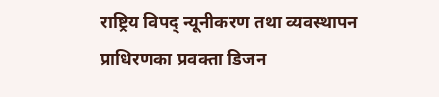राष्ट्रिय विपद् न्यूनीकरण तथा व्यवस्थापन प्राधिरणका प्रवक्ता डिजन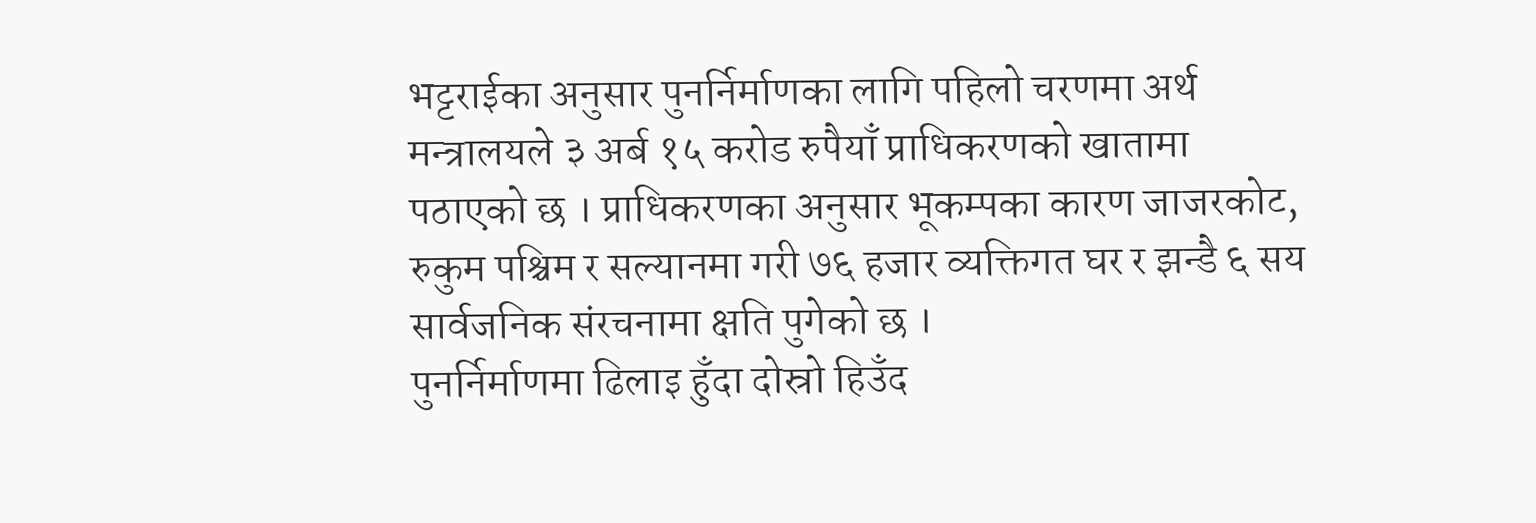भट्टराईका अनुसार पुनर्निर्माणका लागि पहिलो चरणमा अर्थ मन्त्रालयले ३ अर्ब १५ करोड रुपैयाँ प्राधिकरणको खातामा पठाएको छ । प्राधिकरणका अनुसार भूकम्पका कारण जाजरकोट, रुकुम पश्चिम र सल्यानमा गरी ७६ हजार व्यक्तिगत घर र झन्डै ६ सय सार्वजनिक संरचनामा क्षति पुगेको छ ।
पुनर्निर्माणमा ढिलाइ हुँदा दोस्रो हिउँद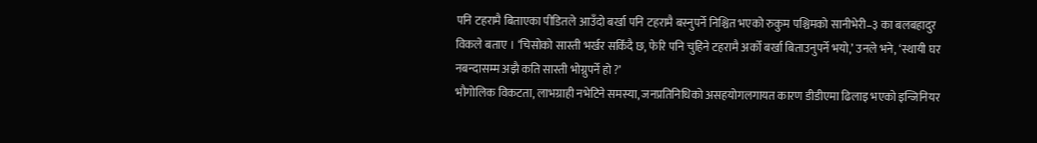पनि टहरामै बिताएका पीडितले आउँदो बर्खा पनि टहरामै बस्नुपर्ने निश्चित भएको रुकुम पश्चिमको सानीभेरी–३ का बलबहादुर विकले बताए । ‘चिसोको सास्ती भर्खर सकिँदै छ, फेरि पनि चुहिने टहरामै अर्को बर्खा बिताउनुपर्ने भयो,’ उनले भने, ‘स्थायी घर नबन्दासम्म अझै कति सास्ती भोग्नुपर्ने हो ?’
भौगोलिक विकटता, लाभग्राही नभेटिने समस्या, जनप्रतिनिधिको असहयोगलगायत कारण डीडीएमा ढिलाइ भएको इन्जिनियर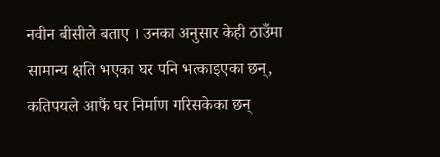नवीन बीसीले बताए । उनका अनुसार केही ठाउँमा सामान्य क्षति भएका घर पनि भत्काइएका छन्, कतिपयले आफैं घर निर्माण गरिसकेका छन्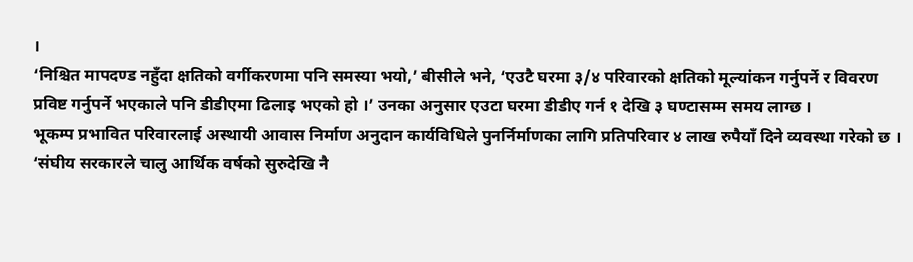।
‘निश्चित मापदण्ड नहुँदा क्षतिको वर्गीकरणमा पनि समस्या भयो,’ बीसीले भने, ‘एउटै घरमा ३/४ परिवारको क्षतिको मूल्यांकन गर्नुपर्ने र विवरण प्रविष्ट गर्नुपर्ने भएकाले पनि डीडीएमा ढिलाइ भएको हो ।’ उनका अनुसार एउटा घरमा डीडीए गर्न १ देखि ३ घण्टासम्म समय लाग्छ ।
भूकम्प प्रभावित परिवारलाई अस्थायी आवास निर्माण अनुदान कार्यविधिले पुनर्निर्माणका लागि प्रतिपरिवार ४ लाख रुपैयाँ दिने व्यवस्था गरेको छ ।
‘संघीय सरकारले चालु आर्थिक वर्षको सुरुदेखि नै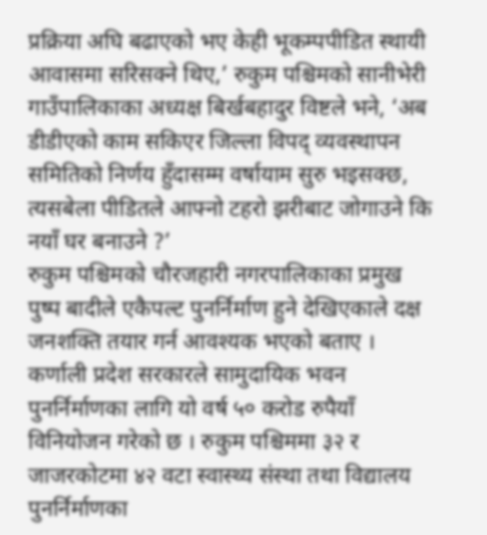प्रक्रिया अघि बढाएको भए केही भूकम्पपीडित स्थायी आवासमा सरिसक्ने थिए,’ रुकुम पश्चिमको सानीभेरी गाउँपालिकाका अध्यक्ष बिर्खबहादुर विष्टले भने, ‘अब डीडीएको काम सकिएर जिल्ला विपद् व्यवस्थापन समितिको निर्णय हुँदासम्म वर्षायाम सुरु भइसक्छ, त्यसबेला पीडितले आफ्नो टहरो झरीबाट जोगाउने कि नयाँ घर बनाउने ?’
रुकुम पश्चिमको चौरजहारी नगरपालिकाका प्रमुख पुष्प बादीले एकैपल्ट पुनर्निर्माण हुने देखिएकाले दक्ष जनशक्ति तयार गर्न आवश्यक भएको बताए ।
कर्णाली प्रदेश सरकारले सामुदायिक भवन पुनर्निर्माणका लागि यो वर्ष ५० करोड रुपैयाँ विनियोजन गरेको छ । रुकुम पश्चिममा ३२ र जाजरकोटमा ४२ वटा स्वास्थ्य संस्था तथा विद्यालय पुनर्निर्माणका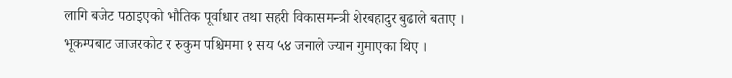लागि बजेट पठाइएको भौतिक पूर्वाधार तथा सहरी विकासमन्त्री शेरबहादुर बुढाले बताए ।
भूकम्पबाट जाजरकोट र रुकुम पश्चिममा १ सय ५४ जनाले ज्यान गुमाएका थिए ।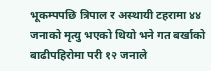भूकम्पपछि त्रिपाल र अस्थायी टहरामा ४४ जनाको मृत्यु भएको थियो भने गत बर्खाको बाढीपहिरोमा परी १२ जनाले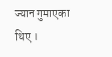ज्यान गुमाएका थिए ।